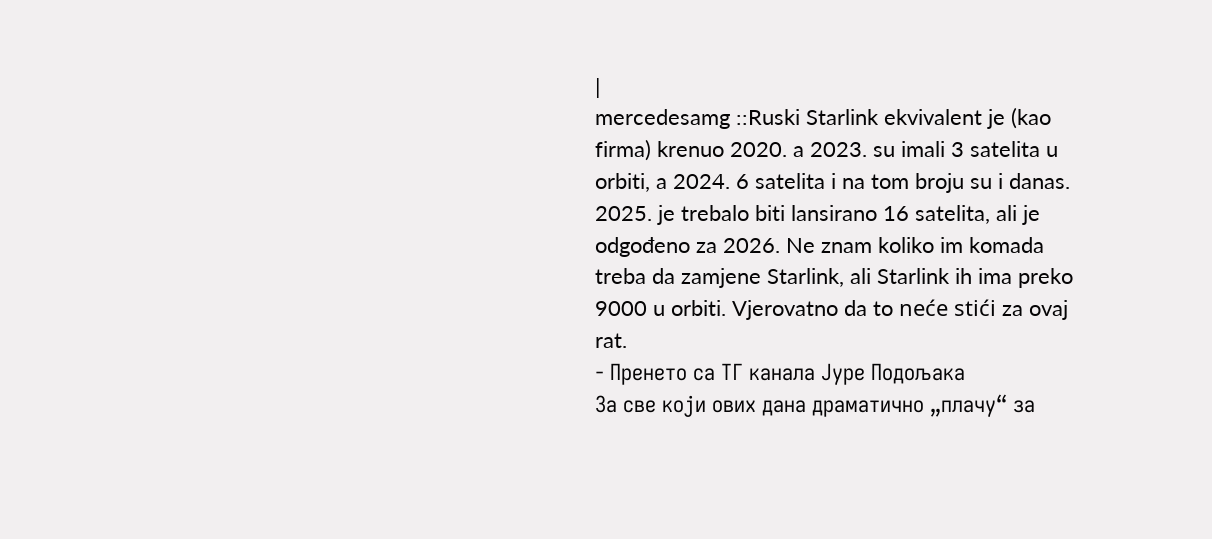|
mercedesamg ::Ruski Starlink ekvivalent je (kao firma) krenuo 2020. a 2023. su imali 3 satelita u orbiti, a 2024. 6 satelita i na tom broju su i danas. 2025. je trebalo biti lansirano 16 satelita, ali je odgođeno za 2026. Ne znam koliko im komada treba da zamjene Starlink, ali Starlink ih ima preko 9000 u orbiti. Vjerovatno da to neće stići za ovaj rat.
- Пренето са ТГ канала Јуре Подољака
За све који ових дана драматично „плачу“ за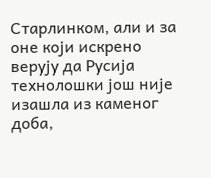Старлинком, али и за оне који искрено верују да Русија технолошки још није изашла из каменог доба,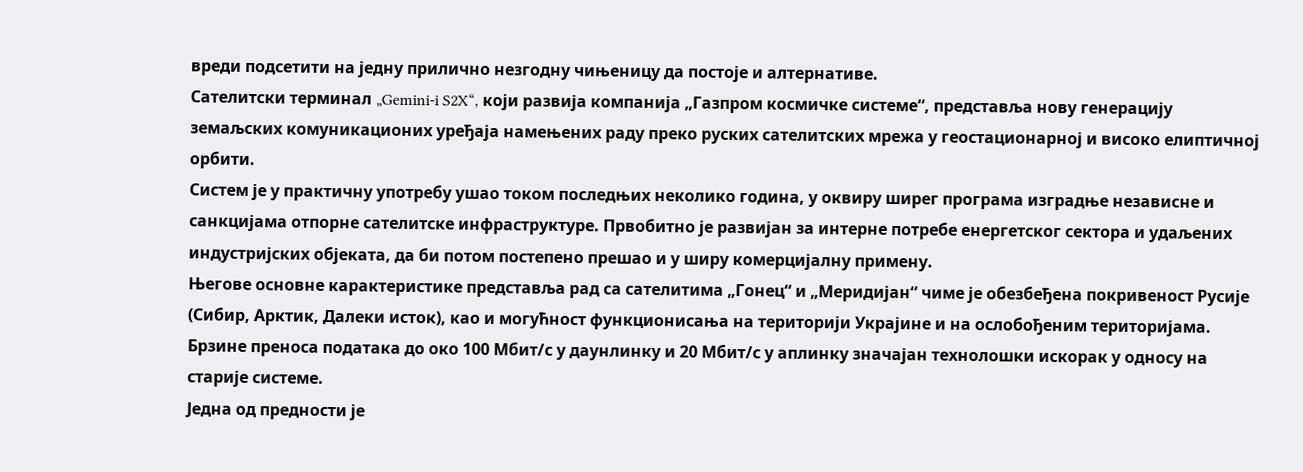вреди подсетити на једну прилично незгодну чињеницу да постоје и алтернативе.
Сателитски терминал „Gemini-i S2X“, који развија компанија „Газпром космичке системе“, представља нову генерацију земаљских комуникационих уређаја намењених раду преко руских сателитских мрежа у геостационарној и високо елиптичној орбити.
Систем је у практичну употребу ушао током последњих неколико година, у оквиру ширег програма изградње независне и санкцијама отпорне сателитске инфраструктуре. Првобитно је развијан за интерне потребе енергетског сектора и удаљених индустријских објеката, да би потом постепено прешао и у ширу комерцијалну примену.
Његове основне карактеристике представља рад са сателитима „Гонец“ и „Меридијан“ чиме је обезбеђена покривеност Русије (Сибир, Арктик, Далеки исток), као и могућност функционисања на територији Украјине и на ослобођеним територијама.
Брзине преноса података до око 100 Мбит/с у даунлинку и 20 Мбит/с у аплинку значајан технолошки искорак у односу на старије системе.
Једна од предности је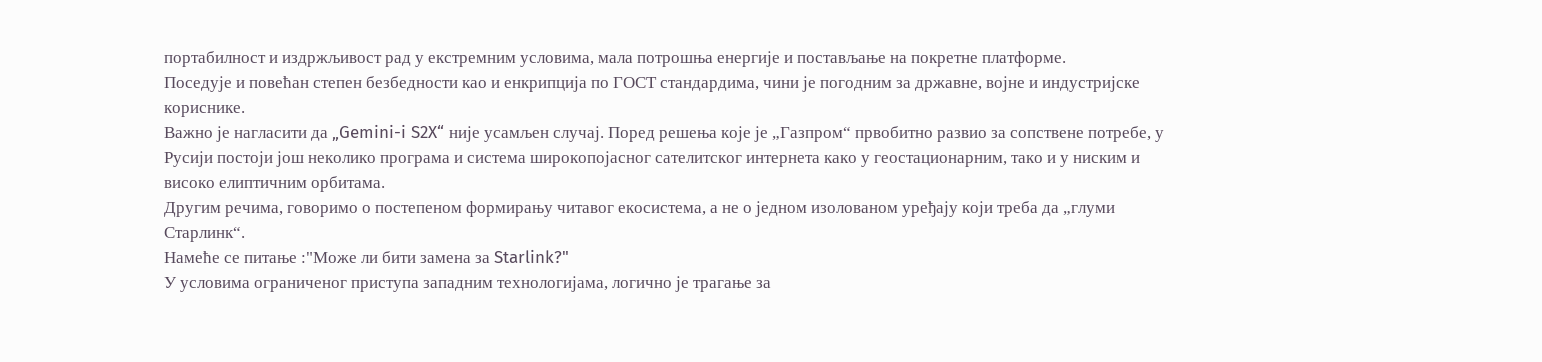портабилност и издржљивост рад у екстремним условима, мала потрошња енергије и постављање на покретне платформе.
Поседује и повећан степен безбедности као и енкрипција по ГОСТ стандардима, чини је погодним за државне, војне и индустријске кориснике.
Важно је нагласити да „Gemini-i S2X“ није усамљен случај. Поред решења које је „Газпром“ првобитно развио за сопствене потребе, у Русији постоји још неколико програма и система широкопојасног сателитског интернета како у геостационарним, тако и у ниским и високо елиптичним орбитама.
Другим речима, говоримо о постепеном формирању читавог екосистема, а не о једном изолованом уређају који треба да „глуми Старлинк“.
Намеће се питање :"Може ли бити замена за Starlink?"
У условима ограниченог приступа западним технологијама, логично је трагање за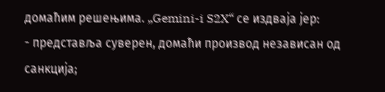домаћим решењима. „Gemini-i S2X“ се издваја јер:
- представља суверен, домаћи производ независан од санкција;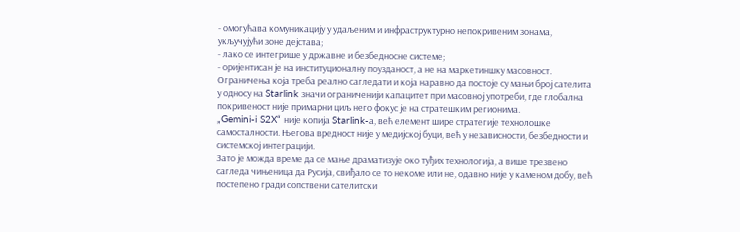- омогућава комуникацију у удаљеним и инфраструктурно непокривеним зонама, укључујући зоне дејстава;
- лако се интегрише у државне и безбедносне системе;
- оријентисан је на институционалну поузданост, а не на маркетиншку масовност.
Ограничења која треба реално сагледати и која наравно да постоје су мањи број сателита у односу на Starlink значи ограниченији капацитет при масовној употреби, где глобална покривеност није примарни циљ него фокус је на стратешким регионима.
„Gemini-i S2X“ није копија Starlink-а, већ елемент шире стратегије технолошке самосталности. Његова вредност није у медијској буци, већ у независности, безбедности и системској интеграцији.
Зато је можда време да се мање драматизује око туђих технологија, а више трезвено сагледа чињеница да Русија, свиђало се то некоме или не, одавно није у каменом добу, већ постепено гради сопствени сателитски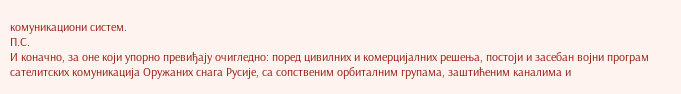комуникациони систем.
П.С.
И коначно, за оне који упорно превиђају очигледно: поред цивилних и комерцијалних решења, постоји и засебан војни програм сателитских комуникација Оружаних снага Русије, са сопственим орбиталним групама, заштићеним каналима и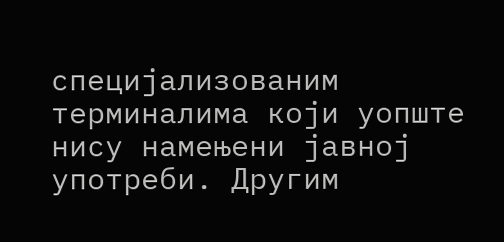специјализованим терминалима који уопште нису намењени јавној употреби. Другим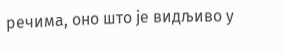речима, оно што је видљиво у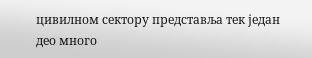цивилном сектору представља тек један део много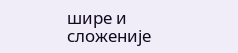шире и сложеније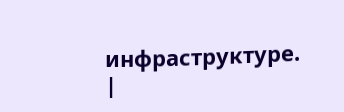инфраструктуре.
|